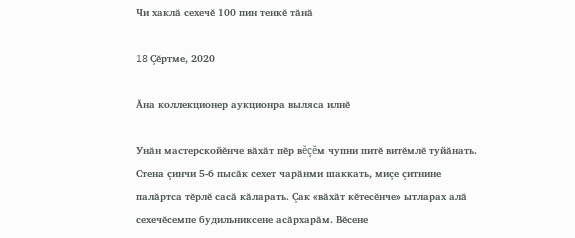Чи хаклă сехечĕ 100 пин тенкĕ тăнă

18 Çĕртме, 2020

Ăна коллекционер аукционра выляса илнĕ

Унăн мастерскойĕнче вăхăт пĕр вĕçĕм чупни питĕ витĕмлĕ туйăнать. Стена çинчи 5-6 пысăк сехет чарăнми шаккать, миçе çитнине палăртса тĕрлĕ сасă кăларать. Çак «вăхăт кĕтесĕнче» ытларах алă сехечĕсемпе будильниксене асăрхарăм. Вĕсене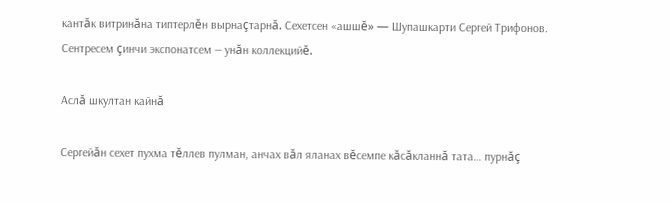кантăк витринăна типтерлĕн вырнаçтарнă. Сехетсен «ашшĕ» — Шупашкарти Сергей Трифонов. Сентресем çинчи экспонатсем — унăн коллекцийĕ.

Аслă шкултан кайнă

Сергейăн сехет пухма тĕллев пулман, анчах вăл яланах вĕсемпе кăсăкланнă тата… пурнăç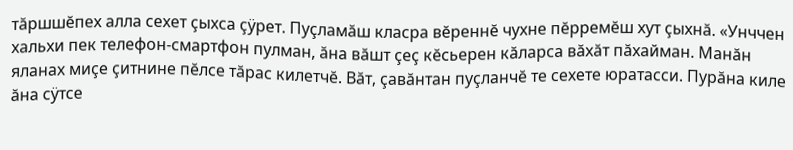тăршшĕпех алла сехет çыхса çÿрет. Пуçламăш класра вĕреннĕ чухне пĕрремĕш хут çыхнă. «Унччен хальхи пек телефон-смартфон пулман, ăна вăшт çеç кĕсьерен кăларса вăхăт пăхайман. Манăн яланах миçе çитнине пĕлсе тăрас килетчĕ. Вăт, çавăнтан пуçланчĕ те сехете юратасси. Пурăна киле ăна сÿтсе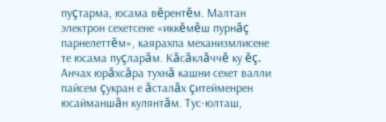пуçтарма, юсама вĕрентĕм. Малтан электрон сехетсене «иккĕмĕш пурнăç парнелеттĕм», каярахпа механизмлисене те юсама пуçларăм. Кăсăклăччĕ ку ĕç. Анчах юрăхсăра тухнă кашни сехет валли пайсем çукран е ăсталăх çитейменрен юсайманшăн кулянтăм. Тус-юлташ,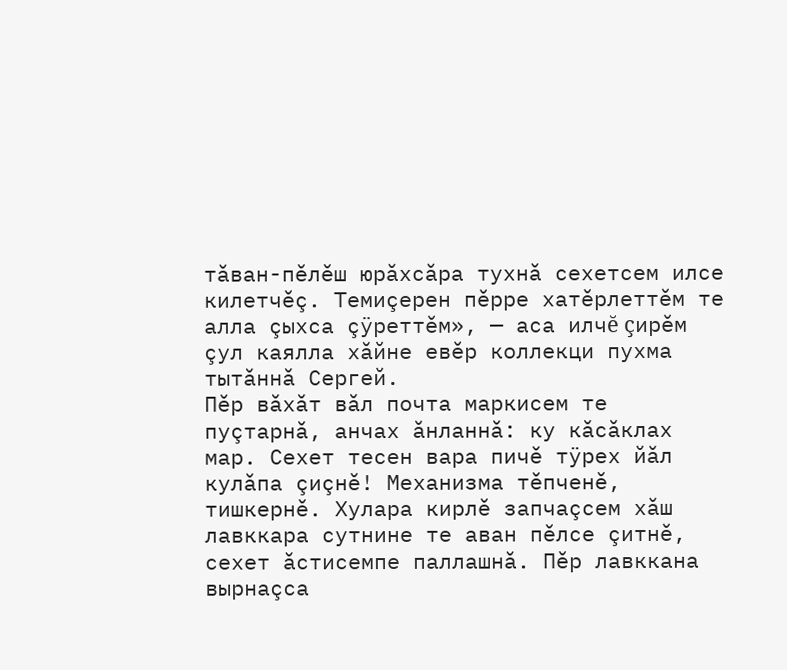тăван-пĕлĕш юрăхсăра тухнă сехетсем илсе килетчĕç. Темиçерен пĕрре хатĕрлеттĕм те алла çыхса çÿреттĕм», — аса илчĕ çирĕм çул каялла хăйне евĕр коллекци пухма тытăннă Сергей.
Пĕр вăхăт вăл почта маркисем те пуçтарнă, анчах ăнланнă: ку кăсăклах мар. Сехет тесен вара пичĕ тÿрех йăл кулăпа çиçнĕ! Механизма тĕпченĕ, тишкернĕ. Хулара кирлĕ запчаçсем хăш лавккара сутнине те аван пĕлсе çитнĕ, сехет ăстисемпе паллашнă. Пĕр лавккана вырнаçса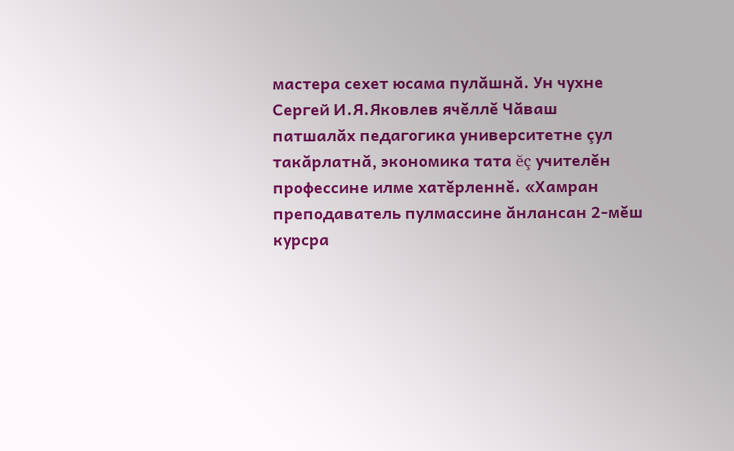мастера сехет юсама пулăшнă. Ун чухне Сергей И.Я.Яковлев ячĕллĕ Чăваш патшалăх педагогика университетне çул такăрлатнă, экономика тата ĕç учителĕн профессине илме хатĕрленнĕ. «Хамран преподаватель пулмассине ăнлансан 2-мĕш курсра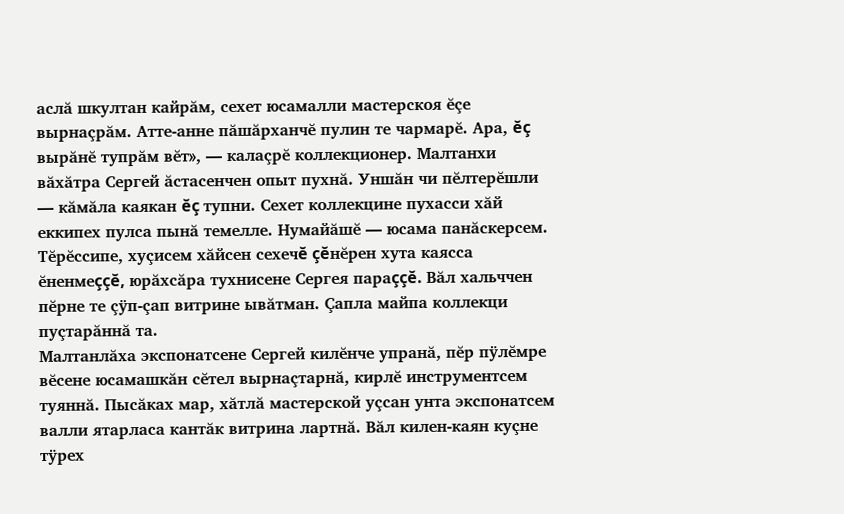аслă шкултан кайрăм, сехет юсамалли мастерскоя ĕçе вырнаçрăм. Атте-анне пăшăрханчĕ пулин те чармарĕ. Ара, ĕç вырăнĕ тупрăм вĕт», — калаçрĕ коллекционер. Малтанхи вăхăтра Сергей ăстасенчен опыт пухнă. Уншăн чи пĕлтерĕшли — кăмăла каякан ĕç тупни. Сехет коллекцине пухасси хăй еккипех пулса пынă темелле. Нумайăшĕ — юсама панăскерсем. Тĕрĕссипе, хуçисем хăйсен сехечĕ çĕнĕрен хута каясса ĕненмеççĕ, юрăхсăра тухнисене Сергея параççĕ. Вăл хальччен пĕрне те çÿп-çап витрине ывăтман. Çапла майпа коллекци пуçтарăннă та.
Малтанлăха экспонатсене Сергей килĕнче упранă, пĕр пÿлĕмре вĕсене юсамашкăн сĕтел вырнаçтарнă, кирлĕ инструментсем туяннă. Пысăках мар, хăтлă мастерской уçсан унта экспонатсем валли ятарласа кантăк витрина лартнă. Вăл килен-каян куçне тÿрех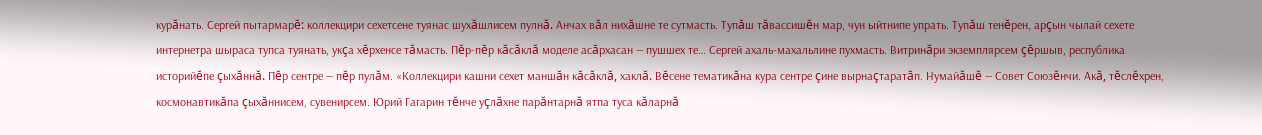курăнать. Сергей пытармарĕ: коллекцири сехетсене туянас шухăшлисем пулнă. Анчах вăл нихăшне те сутмасть. Тупăш тăвассишĕн мар, чун ыйтнипе упрать. Тупăш тенĕрен, арçын чылай сехете интернетра шыраса тупса туянать, укçа хĕрхенсе тăмасть. Пĕр-пĕр кăсăклă моделе асăрхасан — пушшех те… Сергей ахаль-махальлине пухмасть. Витринăри экземплярсем çĕршыв, республика историйĕпе çыхăннă. Пĕр сентре — пĕр пулăм. «Коллекцири кашни сехет маншăн кăсăклă, хаклă. Вĕсене тематикăна кура сентре çине вырнаçтаратăп. Нумайăшĕ — Совет Союзĕнчи. Акă, тĕслĕхрен, космонавтикăпа çыхăннисем, сувенирсем. Юрий Гагарин тĕнче уçлăхне парăнтарнă ятпа туса кăларнă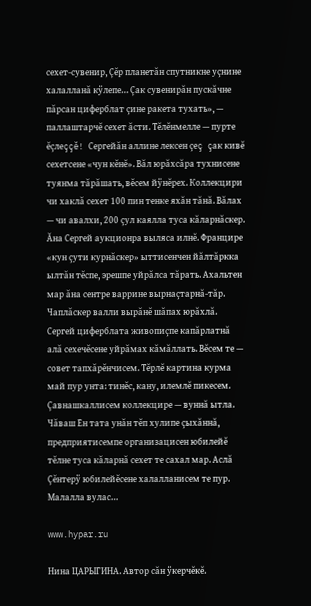сехет-сувенир, Çĕр планетăн спутникне уçнине халалланă кÿлепе… Çак сувенирăн пускăчне пăрсан циферблат çине ракета тухать», — паллаштарчĕ сехет ăсти. Тĕлĕнмелле — пурте ĕçлеççĕ! Сергейăн аллине лексен çеç çак кивĕ сехетсене «чун кĕнĕ». Вăл юрăхсăра тухнисене туянма тăрăшать, вĕсем йÿнĕрех. Коллекцири чи хаклă сехет 100 пин тенке яхăн тăнă. Вăлах — чи авалхи, 200 çул каялла туса кăларнăскер. Ăна Сергей аукционра выляса илнĕ. Францире «кун çути курнăскер» ыттисенчен йăлтăркка ылтăн тĕспе, эрешпе уйрăлса тăрать. Ахальтен мар ăна сентре варрине вырнаçтарнă-тăр. Чаплăскер валли вырăнĕ шăпах юрăхлă. Сергей циферблата живопиçпе капăрлатнă алă сехечĕсене уйрăмах кăмăллать. Вĕсем те — совет тапхăрĕнчисем. Тĕрлĕ картина курма май пур унта: тинĕс, кану, илемлĕ пикесем. Çавнашкаллисем коллекцире — вуннă ытла. Чăваш Ен тата унăн тĕп хулипе çыхăннă, предприятисемпе организацисен юбилейĕ тĕлне туса кăларнă сехет те сахал мар. Аслă Çĕнтерÿ юбилейĕсене халалланисем те пур. Малалла вулас…

www.hypar.ru

Нина ЦАРЫГИНА. Автор сăн ÿкерчĕкĕ.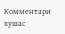Комментари хушас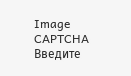Image CAPTCHA
Введите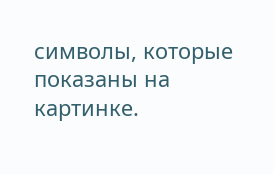символы, которые показаны на картинке.